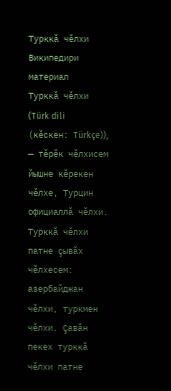Турккă чĕлхи
Википедири материал
Турккă чěлхи (Türk dili (кěскен: Türkçe)), — тěрěк чěлхисем йышне кěрекен чěлхе, Турцин официаллă чĕлхи. Турккă чĕлхи патне çывăх чĕлхесем: азербайджан чĕлхи, туркмен чĕлхи. Çавăн пекех турккă чĕлхи патне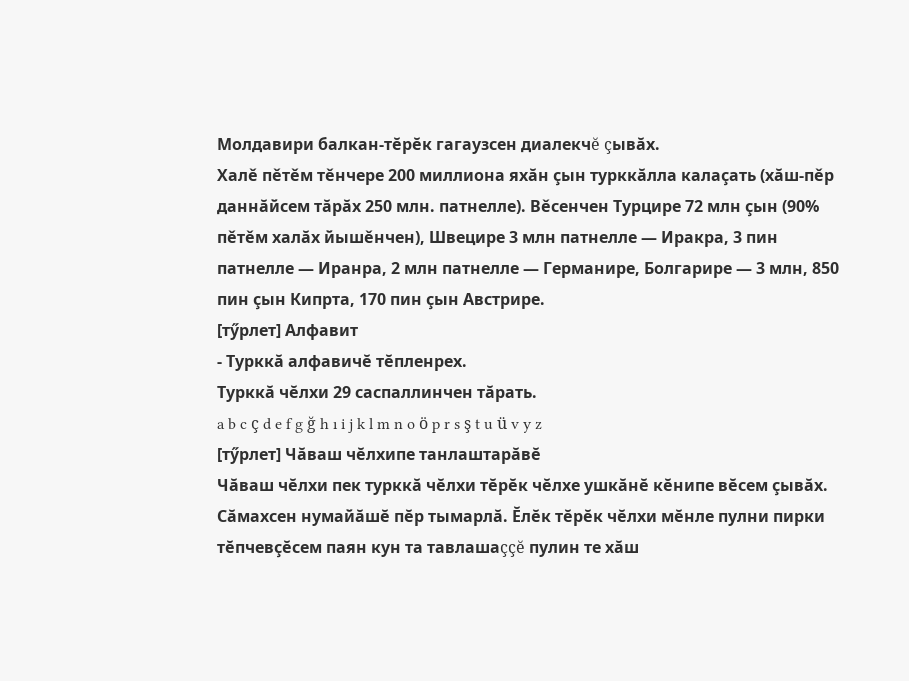Молдавири балкан-тĕрĕк гагаузсен диалекчĕ çывăх.
Халě пěтěм тěнчере 200 миллиона яхăн çын турккăлла калаçать (хăш-пěр даннăйсем тăрăх 250 млн. патнелле). Вěсенчен Турцире 72 млн çын (90% пěтěм халăх йышěнчен), Швецире 3 млн патнелле — Иракра, 3 пин патнелле — Иранра, 2 млн патнелле — Германире, Болгарире — 3 млн, 850 пин çын Кипрта, 170 пин çын Австрире.
[тӳрлет] Алфавит
- Турккă алфавичĕ тĕпленрех.
Турккă чĕлхи 29 саспаллинчен тăрать.
a b c ç d e f g ğ h ı i j k l m n o ö p r s ş t u ü v y z
[тӳрлет] Чăваш чĕлхипе танлаштарăвĕ
Чăваш чĕлхи пек турккă чĕлхи тĕрĕк чĕлхе ушкăнĕ кĕнипе вĕсем çывăх. Сăмахсен нумайăшĕ пĕр тымарлă. Ĕлĕк тĕрĕк чĕлхи мĕнле пулни пирки тĕпчевçĕсем паян кун та тавлашаççĕ пулин те хăш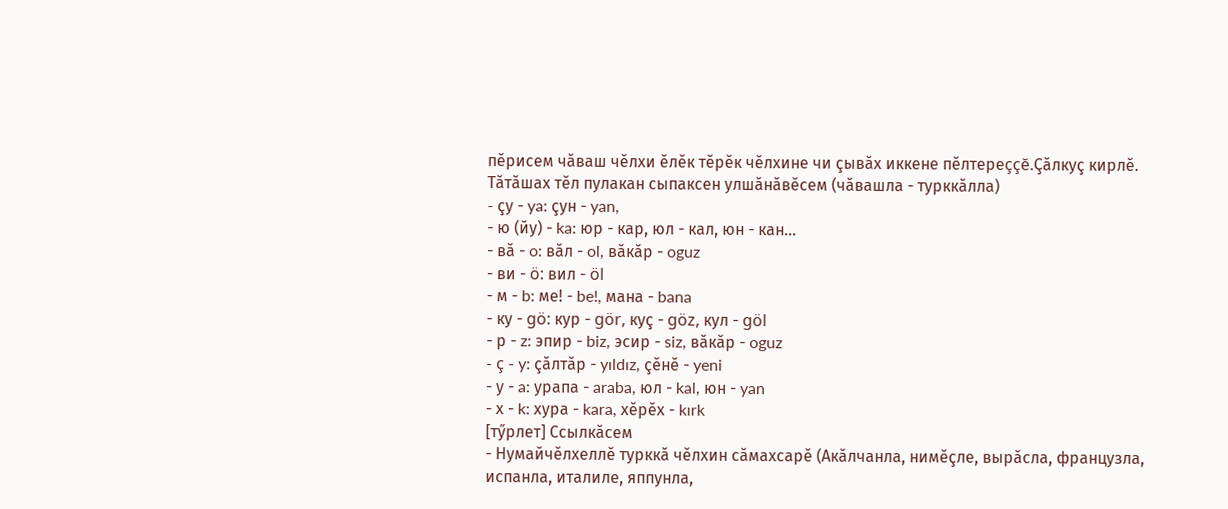пĕрисем чăваш чĕлхи ĕлĕк тĕрĕк чĕлхине чи çывăх иккене пĕлтереççĕ.Çăлкуç кирлĕ.
Тăтăшах тĕл пулакан сыпаксен улшăнăвĕсем (чăвашла - турккăлла)
- çу - ya: çун - yan,
- ю (йу) - ka: юр - кар, юл - кал, юн - кан...
- вă - o: вăл - ol, вăкăр - oguz
- ви - ö: вил - öl
- м - b: ме! - be!, мана - bana
- ку - gö: кур - gör, куç - göz, кул - göl
- р - z: эпир - biz, эсир - siz, вăкăр - oguz
- ç - y: çăлтăр - yıldız, çĕнĕ - yeni
- у - a: урапа - araba, юл - kal, юн - yan
- х - k: хура - kara, хĕрĕх - kırk
[тӳрлет] Ссылкăсем
- Нумайчĕлхеллĕ турккă чĕлхин сăмахсарĕ (Акăлчанла, нимĕçле, вырăсла, французла, испанла, италиле, яппунла,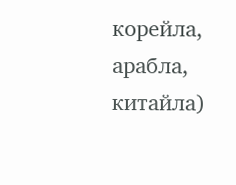корейла, арабла, китайла)